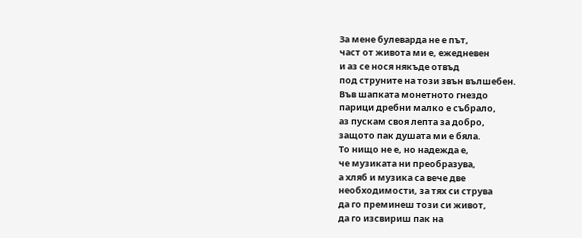За мене булеварда не е път,
част от живота ми е, ежедневен
и аз се нося някъде отвъд
под струните на този звън вълшебен.
Във шапката монетното гнездо
парици дребни малко е събрало,
аз пускам своя лепта за добро,
защото пак душата ми е бяла.
То нищо не е, но надежда е,
че музиката ни преобразува,
а хляб и музика са вече две
необходимости, за тях си струва
да го преминеш този си живот,
да го изсвириш пак на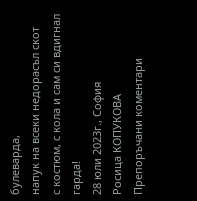булеварда,
напук на всеки недорасъл скот
с костюм, с кола и сам си вдигнал гарда!
28 юли 2023г., София
Росица КОПУКОВА
Препоръчани коментари